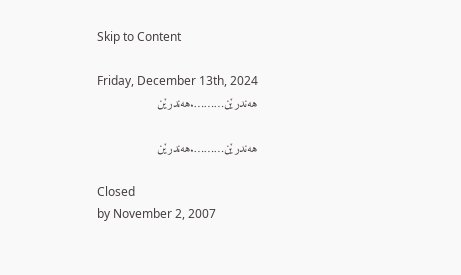Skip to Content

Friday, December 13th, 2024
هه‌ندرێن……….هه‌ندرێن

هه‌ندرێن……….هه‌ندرێن

Closed
by November 2, 2007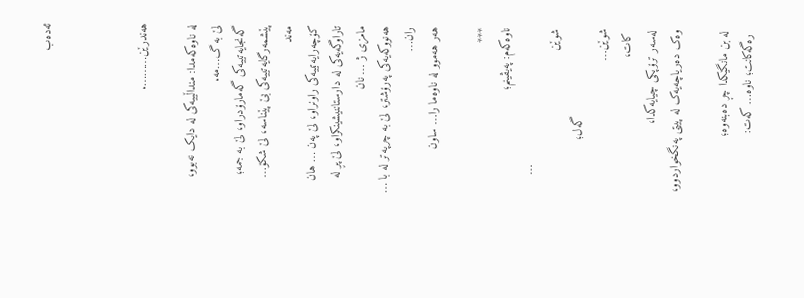ئەدەب



هه‌ندرێن……….

له‌ ناوه‌که‌مدا: منداڵییه‌کی له‌ دایک نه‌بوو،  لێ به‌ گ…مه.
گه‌نجایه‌تییه‌کی گه‌مارۆدراو، لێ به‌ جمه‌؛
پێشمه‌رگایه‌تییه‌کی بێ پێناسه‌، لێ شکۆ… مه‌ند
کۆچه‌رایه‌تییه‌کی راونراو، لێ په‌ن … هان
تاراوگه‌یه‌کی له‌ دارستاننیشینکراو، لێ پڕ له‌ مامزی ژ … نان
هه‌نووکه‌یه‌کی په‌رۆشتر، لێ به‌ چرپه‌تر له‌ با … ران…
هه‌ر هه‌موو له‌ ناوه‌ما را‌… ساون

***
ناوه‌که‌م: په‌یڤینم؛
                                       … شوێن
                         گه‌ل؛
شوێن…
 کات،
له‌سه‌ر ترۆپکی چیایه‌کدا،
وه‌ک ده‌ریاچه‌یه‌ک له‌ پیتی په‌نگخواردوو،

له‌ بن مانگێکدا چڕ ده‌بنه‌وه‌؛
 ره‌گه‌کانت؛ ناوه‌… که‌ت: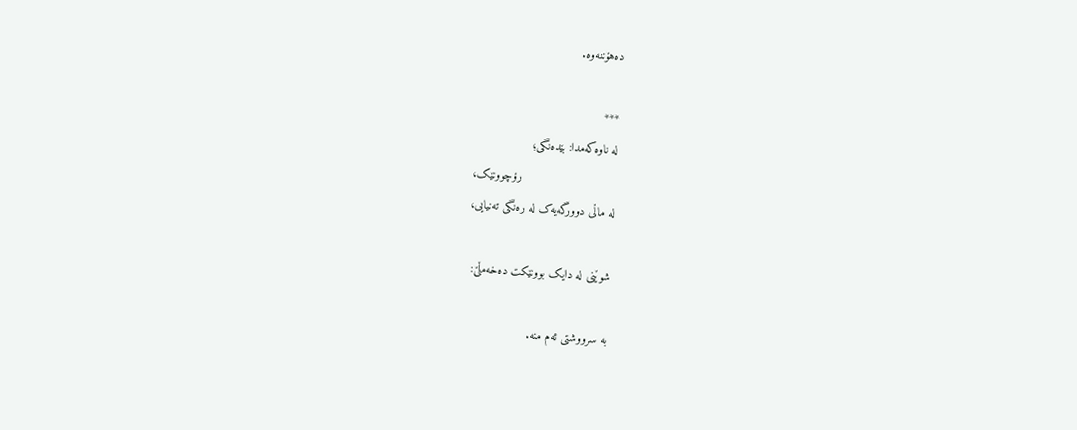ده‌هۆننه‌وه‌.

***
له‌ ناوه‌که‌مدا: بێده‌نگی؛
                           رۆچوونێک،
له‌ ماڵی دوورگه‌یه‌ک له‌ ره‌نگی ته‌نیایی،

شوێنی له‌ دایک بوونێکت ده‌خه‌مڵێ:

به‌ سرووشتی ئه‌م منه‌.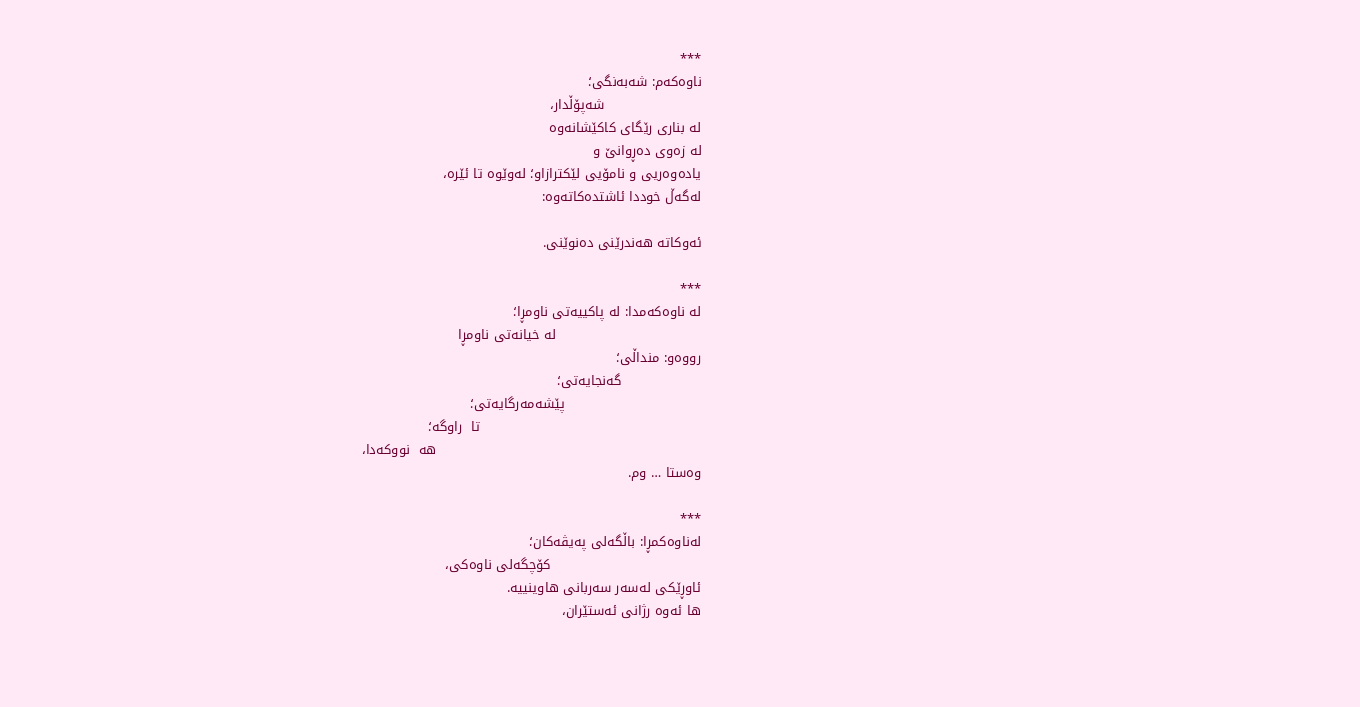***
ناوه‌که‌م: شه‌به‌نگی؛
                      شه‌پۆڵدار،
له‌ بناری رێگای کاکێشانه‌وه‌
له‌ زه‌وی ده‌ڕوانێ و
یاده‌وه‌ریی و نامۆیی لێکترازاو؛ له‌وێوه‌ تا ئێره،‌
له‌گه‌ڵ خوددا ئاشتده‌کاته‌وه‌:

ئه‌وکاته‌ هه‌ندرێنی ده‌نوێنی.

***
له‌ ناوه‌که‌مدا: له‌ پاکییه‌تی ناومڕا؛
                                 له‌ خیانه‌تی ناومڕا
رووه‌و: منداڵی؛
                  گه‌نجایه‌تی؛
                               پێشه‌مه‌رگایه‌تی؛
                                                  تا  راوگه‌؛
                                                            هه  ‌نووکه‌دا،‌
وه‌ستا … وم.

***
له‌ناوه‌کمڕا: با‌ڵگه‌لی په‌یڤه‌کان؛
                                  کۆچگه‌لی ناوه‌کی،
ئاوڕێکی له‌سه‌ر سه‌ربانی هاوینییه‌.
ها ئه‌وه‌ رژانی ئه‌ستێران،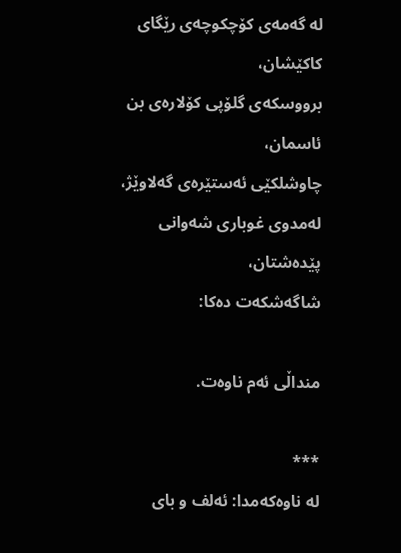له‌ گه‌مه‌ی کۆچکوچه‌ی رێگای کاکێشان،
برووسکه‌ی گلۆپی کۆلاره‌ی بن ئاسمان،
چاوشلکێی ئه‌ستێره‌ی گه‌لاوێژ،
له‌مدوی غوباری شه‌وانی پێده‌شتان،
شاگه‌شکه‌ت ده‌کا:

منداڵی ئه‌م ناوه‌ت.

***
له‌ ناوه‌که‌مدا: ئه‌لف و بای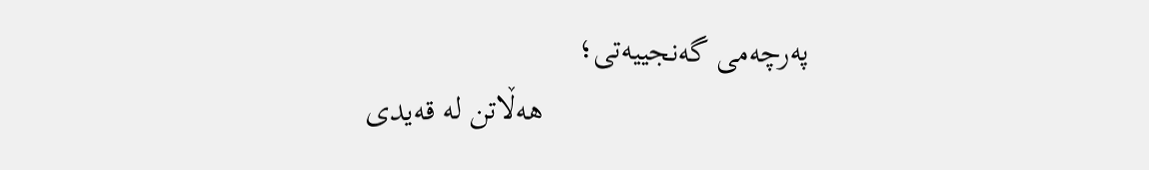په‌رچه‌می گه‌نجییه‌تی؛
                                 هه‌ڵاتن له‌ قه‌یدی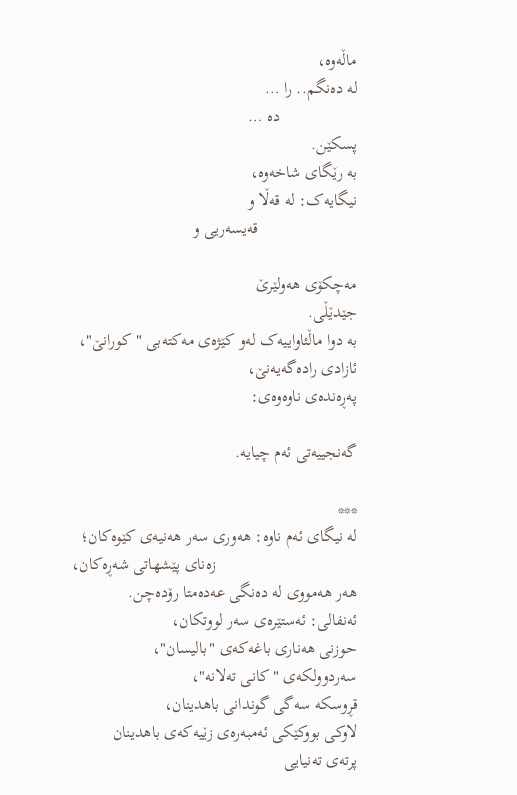ماڵه‌وه‌،
له‌ ده‌نگم.. را …
                  ده‌ …
پسکێن.
به‌ رێگای شاخه‌وه‌،
نیگایه‌ک: له‌ قه‌ڵا و
                       قه‌یسه‌ریی و

مه‌چکۆی هه‌ولێرێ
جێدێڵی.
به‌ دوا ماڵئاواییه‌ک له‌و کێژه‌ی مه‌کته‌بی "کورانێ"،
ئازادی راده‌گه‌یه‌نێ،
په‌ڕه‌نده‌ی ناوه‌وه‌ی:

گه‌نجییه‌تی ئه‌م چیایه‌.

***
له‌ نیگای ئه‌م ناوه‌: هه‌وری سه‌ر هه‌نیه‌ی کێوه‌کان؛
                                 زه‌نای پێشهاتی شه‌ڕه‌کان،
هه‌ر هه‌مووی له‌ ده‌نگی عه‌ده‌متا رۆده‌چن.
ئه‌نفالی: ئه‌ستێره‌ی سه‌ر لووتکان،
حوزنی هه‌ناری باغه‌که‌ی "بالیسان"،
سه‌ردوولکه‌ی "کانی ته‌لانه‌"،
قڕوسکه‌ سه‌گی گوندانی باهدینان،
لاوکی بووکێکی ئه‌مبه‌ره‌ی زێیه‌که‌ی باهدینان
پرته‌ی ته‌نیایی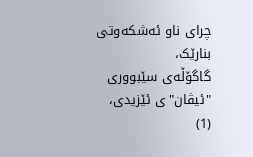چرای ناو ئه‌شکه‌وتی بنارێک،
گاگۆڵه‌ی سێبووری "ئیڤان"ی ئێزیدی، (1)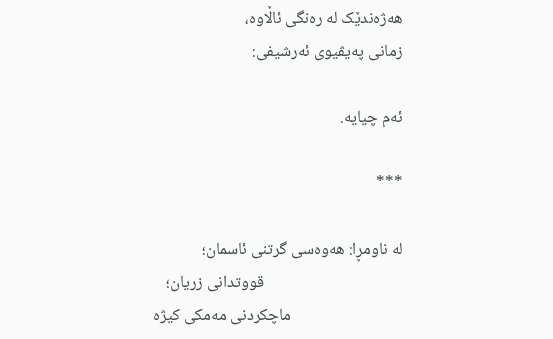هه‌ژه‌ندێک له‌ ره‌نگی ئاڵاوه‌،
زمانی په‌یڤیوی ئه‌رشیفی:

ئه‌م چیایه‌.

***

له‌ ناومڕا: هه‌وه‌سی گرتنی ئاسمان؛
                                     قووتدانی زریان؛
                              ماچکردنی مه‌مکی کیژه‌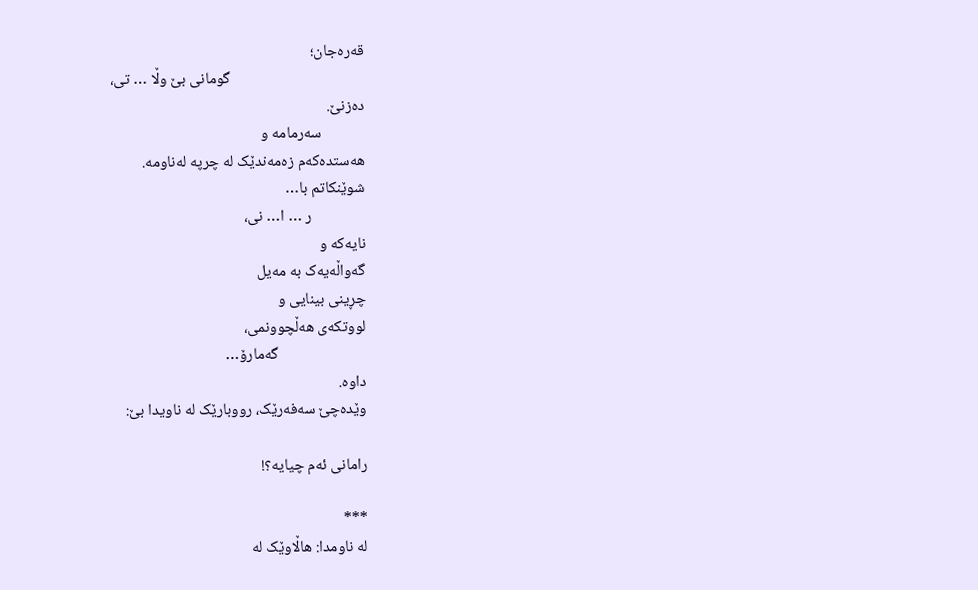قه‌ره‌جان؛
                                      گومانی بێ وڵا … تی،
ده‌زنێ.
            سه‌رمامه‌ و
هه‌ستده‌که‌م زه‌مه‌ندێک له‌ چرپه‌ له‌ناومه‌.
شوێنکاتم با…
               ر … ا… نی،
نایه‌که‌ و
گه‌واڵه‌یه‌ک به‌ مه‌یل
چڕینی بینایی و
لووتکه‌ی هه‌ڵچوونمی،
                         گه‌مارۆ…
داوه.
وێده‌چێ سه‌فه‌رێک، رووبارێک له‌ ناویدا بێ:

رامانی ئه‌م چیایه‌؟!

***
له‌ ناومدا: هاڵاوێک له‌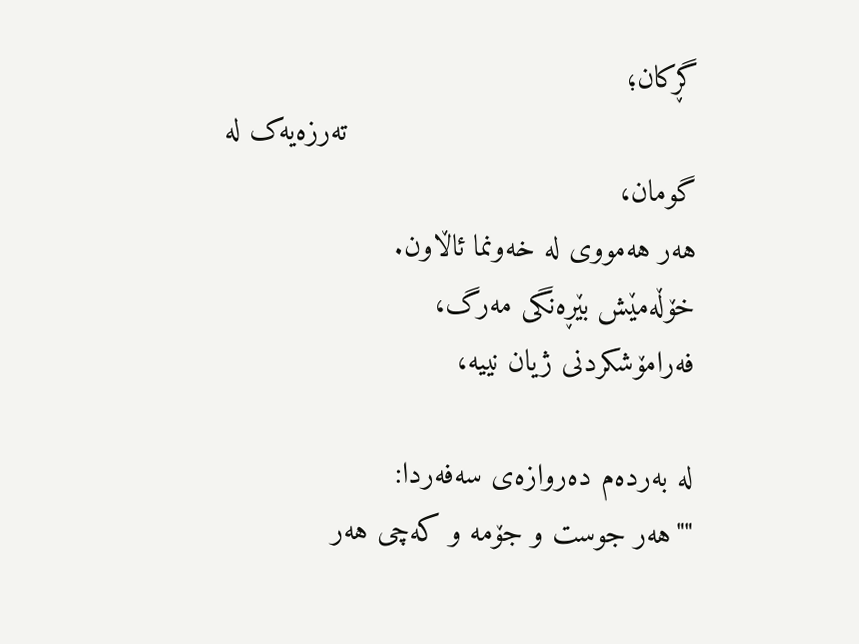گڕکان؛
                                        ته‌رزه‌یه‌ک له‌ گومان،
هه‌ر هه‌مووی له‌ خه‌ونما ئاڵاون.
خۆڵه‌مێش بێڕه‌نگی مه‌رگ،
فه‌رامۆشکردنی ژیان نییه‌،

له‌ به‌رده‌م ده‌روازه‌ی سه‌فه‌ردا:
""هه‌ر جوست و جۆمه‌ و که‌چی هه‌ر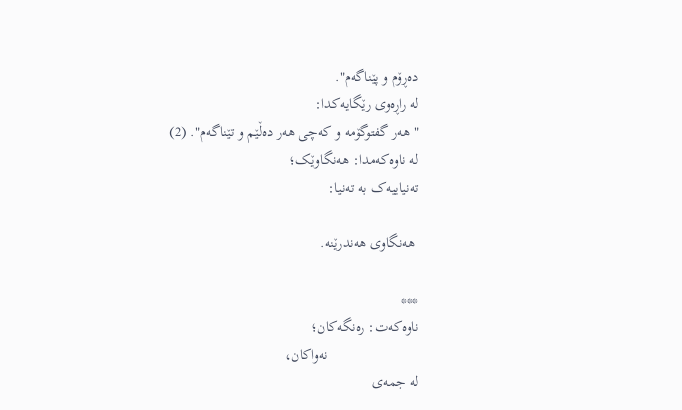ده‌ڕۆم و پێناگه‌م".
له‌ راڕه‌وی رێگایه‌کدا:
" هه‌ر گفتوگۆمه‌ و که‌چی هه‌ر ده‌ڵێم و تێناگه‌م". (2)
له‌ ناوه‌که‌مدا: هه‌نگاوێک؛
ته‌نیاییه‌ک به‌ ته‌نیا:

 هه‌نگاوی هه‌ندرێنه‌.

***
ناوه‌که‌ت: ره‌نگه‌کان؛
                        نه‌واکان،
له‌ جمه‌ی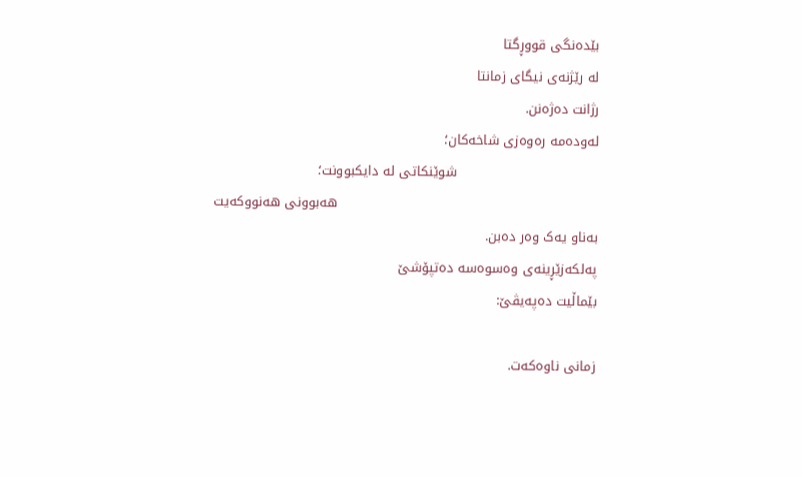بێده‌نگی قووڕگتا
له‌ رێژنه‌ی نیگای زمانتا
رژانت ده‌ژه‌نن.
له‌وده‌مه‌ ره‌وه‌زی شاخه‌کان؛
                                شوێنکاتی له‌ دایکبوونت؛
                                                           هه‌بوونی هه‌نووکه‌یت
به‌ناو یه‌ک وه‌ر ده‌بن.
په‌لکه‌زێڕینه‌ی وه‌سوه‌سه‌ ده‌تپۆشێ
بێماڵیت ده‌په‌یڤێ:

زمانی ناوه‌که‌ت.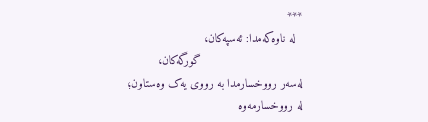***
  له‌ ناوه‌که‌مدا: ئه‌سپه‌کان،
                             گورگه‌کان،
له‌سه‌ر رووخسارمدا به‌ رووی یه‌ک وه‌ستاون؛
له‌ رووخسارمه‌وه‌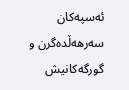ئه‌سپه‌کان سه‌رهه‌ڵده‌گرن و
گورگه‌کانیش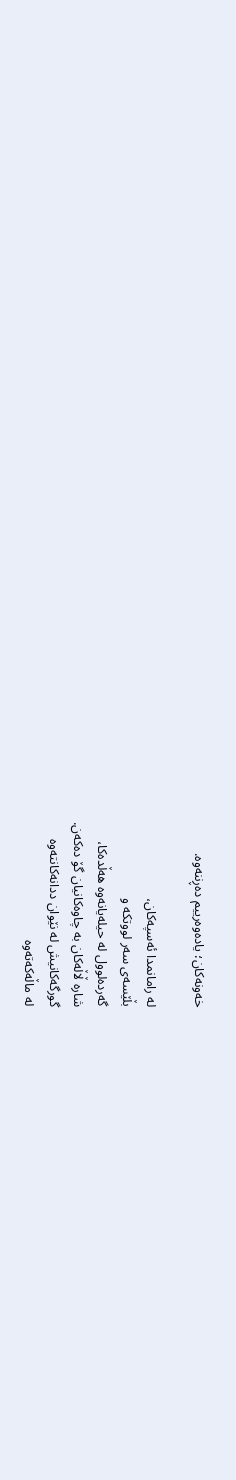خه‌ونه‌کان؛ یاده‌وه‌رییم ده‌ڕننه‌وه‌.

له‌ رامانمدا ئه‌سپه‌کان،
بڵێسه‌ی سه‌ر لووتکه‌ و
گه‌رده‌لوول له‌ حیله‌یانه‌وه‌ هه‌ڵده‌کا،
شاره‌ ڵاڵه‌کان به‌ چاوه‌کانیان گۆ ده‌که‌ن.
گورگه‌کانیش له‌ نێوان ددانه‌کانته‌وه‌
له‌ ماڵه‌که‌ته‌وه‌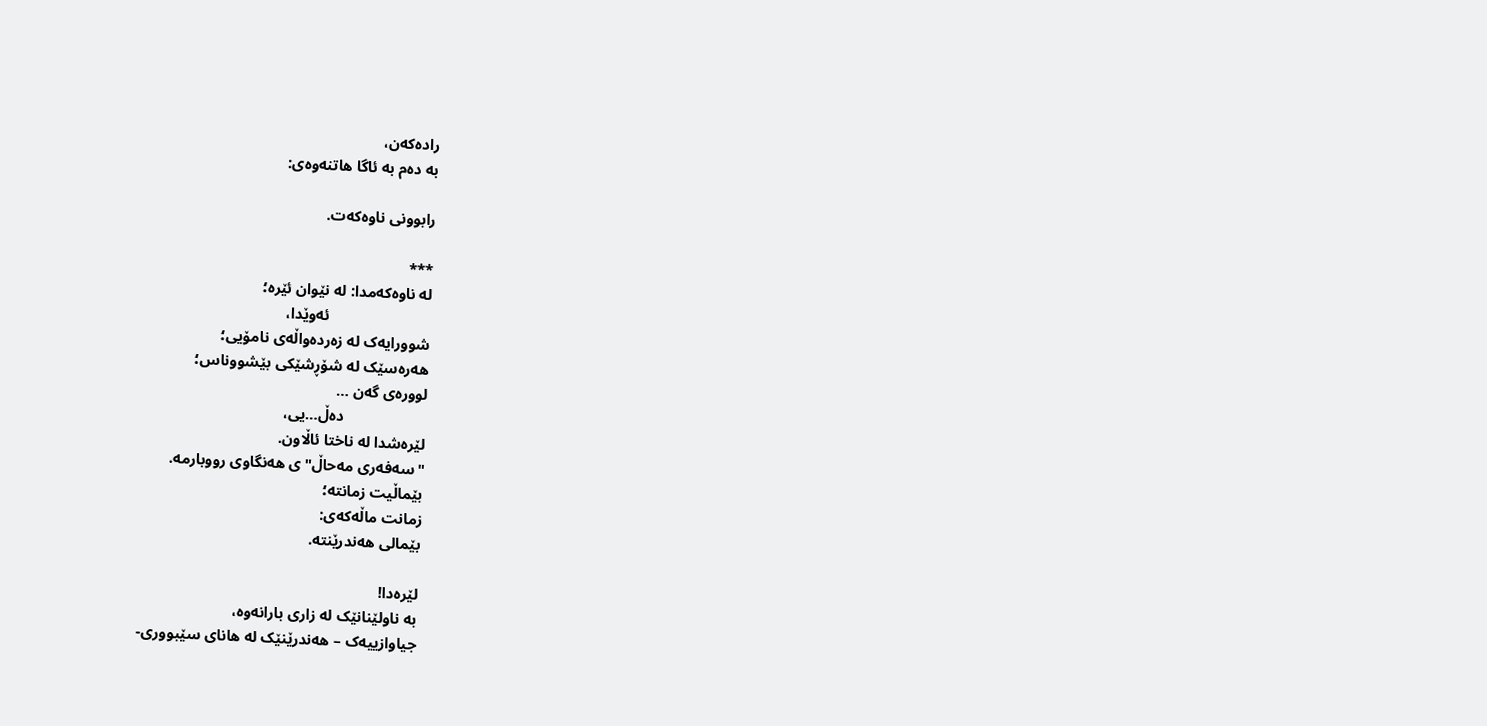راده‌که‌ن،
به‌ ده‌م به‌ ئاگا هاتنه‌وه‌ی:

رابوونی ناوه‌که‌ت.

***
له‌ ناوه‌که‌مدا: له‌ نێوان ئێره‌؛
                          ئه‌وێدا،
شوورایه‌ک له‌ زه‌رده‌واڵه‌ی نامۆیی؛
هه‌ره‌سێک له‌ شۆڕشێکی بێشووناس؛
لووره‌ی گه‌ن …
                     ده‌ڵ…یی،
لێره‌شدا له‌ ناختا ئاڵاون.
"سه‌فه‌ری مه‌حاڵ"ی هه‌نگاوی رووبارمه‌‌.
بێماڵیت زمانته‌؛
زمانت ماڵه‌که‌ی:
بێمالی هه‌ندرێنته‌‌.

لێره‌دا!
به‌ ناولێنانێک له‌ زاری بارانه‌وه‌،
جیاوازییه‌ک – هه‌ندرێنێک له‌ هانای سێبووری-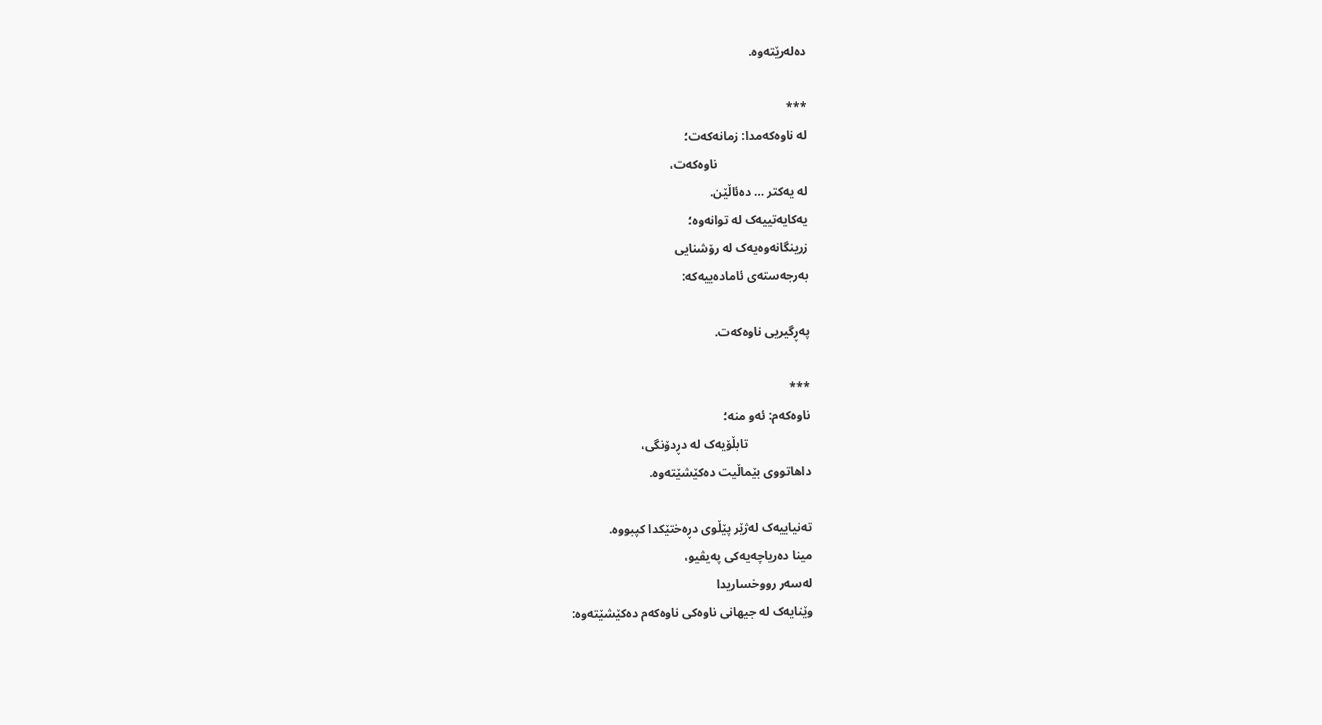ده‌له‌رێته‌وه.

***
له‌ ناوه‌که‌مدا: زمانه‌که‌ت؛
                             ناوه‌که‌ت،
له‌ یه‌کتر … ده‌ئاڵێن.
یه‌کایه‌تییه‌ک له‌ توانه‌وه؛
زرینگانه‌وه‌یه‌ک له‌ رۆشنایی
به‌رجه‌سته‌ی ئاماده‌ییه‌که‌:

په‌ڕگیریی ناوه‌که‌ت.

***
ناوه‌که‌م: ئه‌و منه‌؛
                    تابڵۆیه‌ک له‌ دڕدۆنگی‌،
داهاتووی بێماڵیت ده‌کێشێته‌وه‌.

ته‌نیاییه‌ک له‌ژێر پێڵوی دڕه‌ختێکدا کپبووه‌.
مینا ده‌ریاچه‌یه‌کی په‌یڤیو،
له‌سه‌ر رووخساریدا
وێنایه‌ک له‌ جیهانی ناوه‌کی ناوه‌که‌م ده‌کێشێته‌وه‌: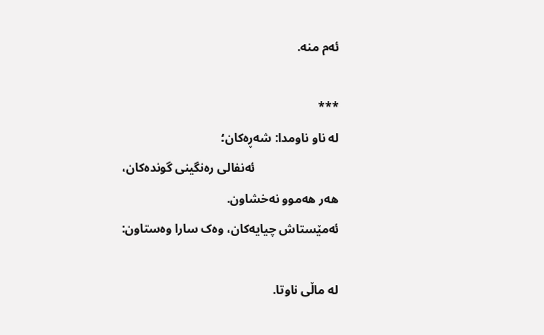ئه‌م منه‌.

***
له‌ ناو ناومدا: شه‌ڕه‌کان؛
                           ئه‌نفالی ره‌نگینی گونده‌کان،
هه‌ر هه‌موو نه‌خشاون.
ئه‌مێستاش چیایه‌کان، وه‌ک سارا وه‌ستاون:

له‌ ماڵی ناوتا.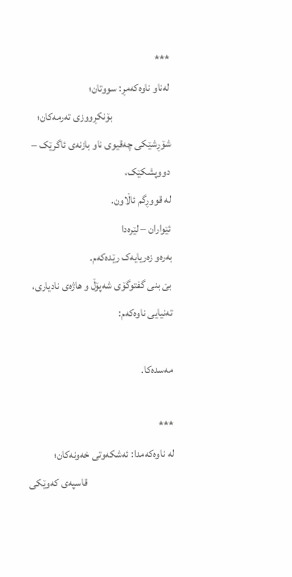***
له‌ناو ناوه‌که‌مڕ: سووتان؛
                           بۆنکڕووزی ته‌رمه‌کان؛
شۆڕشێکی چه‌قیوی ناو بازنه‌ی ئاگرێک – دووپشکێک،
له‌ قووڕگم ئاڵاون.
ئێواران – لێره‌دا
به‌ره‌و زه‌ریایه‌ک رێده‌که‌م.
بێ بنی گفتوگۆی شه‌پۆڵ و هاژه‌ی نادیاری،
ته‌نیایی ناوه‌که‌م‌:

مه‌سده‌کا.

***
له‌ ناوه‌که‌مدا: ئه‌شکه‌وتی خه‌ونه‌کان؛
                                         قاسپه‌ی که‌وێکی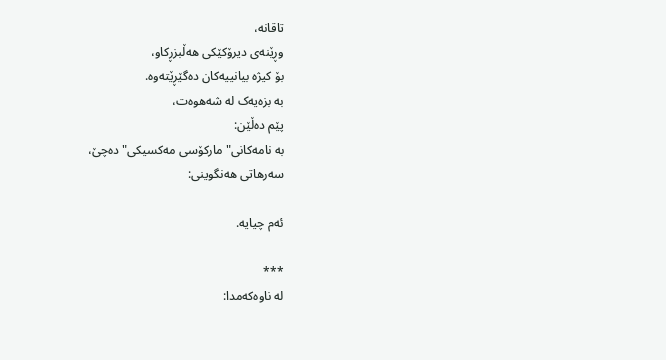تاقانه‌،
وڕێنه‌ی دیرۆکێکی هه‌ڵبزڕکاو،
بۆ کیژه‌ بیانییه‌کان‌ ده‌گێڕێته‌وه‌.
به‌ بزه‌یه‌ک له‌ شه‌هوه‌ت،
پێم ده‌ڵێن:
به‌ نامه‌کانی"مارکۆسی مه‌کسیکی" ده‌چێ،
سه‌رهاتی هه‌نگوینی:

ئه‌م چیایه‌.

***
له‌ ناوه‌که‌مدا: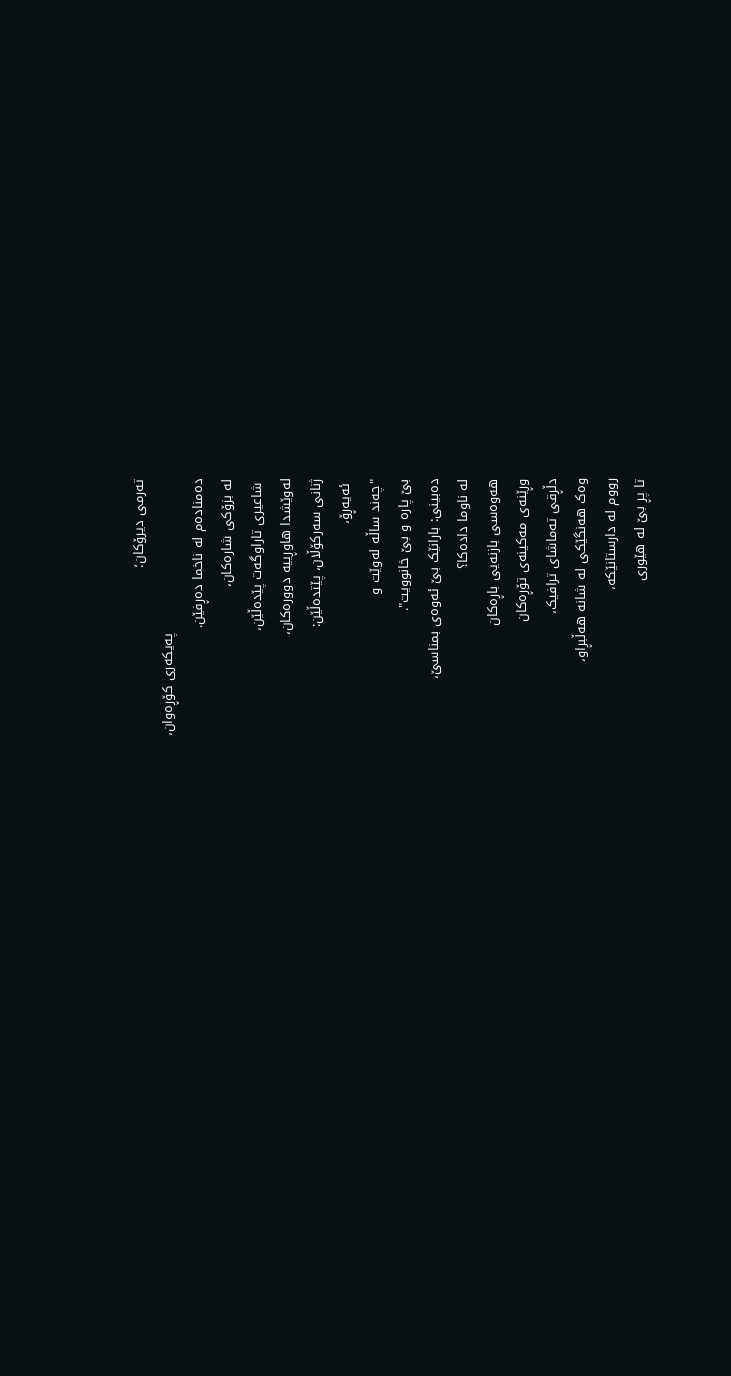ته‌رمی دیرۆکان؛
                                   په‌یکه‌ری کۆڕه‌وان،
ده‌مناده‌م له‌ ناخما ده‌ڕفێن.
له‌ بزۆکی شاره‌کان،
 شاعیری تاراوگه‌ت پێده‌ڵێن،
له‌وێشدا هاوڕییه‌ دووره‌کان،
ژنانی سه‌ر‌کۆڵان، پێتده‌ڵێن:
 ئه‌یه‌ڕۆ،‌
"چه‌ند ساڵه‌ له‌وێت و
بێ پاره‌ و بێ خانوویت".
ده‌بینی: بارانێک بێ ئه‌وه‌ی بمناسێ،
له‌ ناوما داده‌کا؟
هه‌وه‌سی بازنه‌یی باڕه‌کان
وڕێنه‌ی مه‌کینه‌ی تۆڕه‌کان
دڵڕقی ته‌ماشای ترافیک،
وه‌ک هه‌نگێکی له‌ شانه‌ هه‌ڵبڕاو،
رووم له‌ دارستانێکه‌،
تا پڕ بێ له‌ هێوری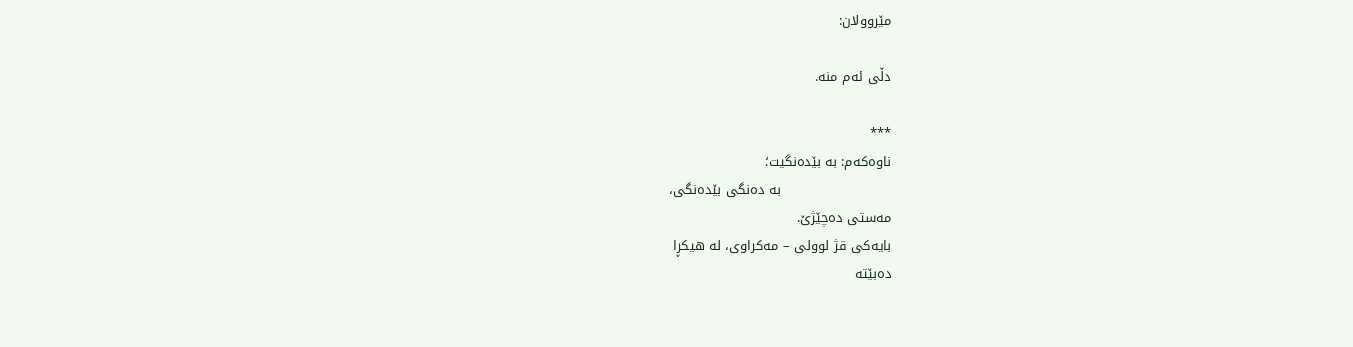مێروولان:

دڵی ئه‌م منه‌.

***
ناوه‌که‌م: به‌‌ بێده‌نگیت؛
                         به‌ ده‌نگی بێده‌نگی،
مه‌ستی ده‌چێژێ.
بایه‌کی قژ لوولی – مه‌کراوی، له‌ هیکڕا
ده‌بێته‌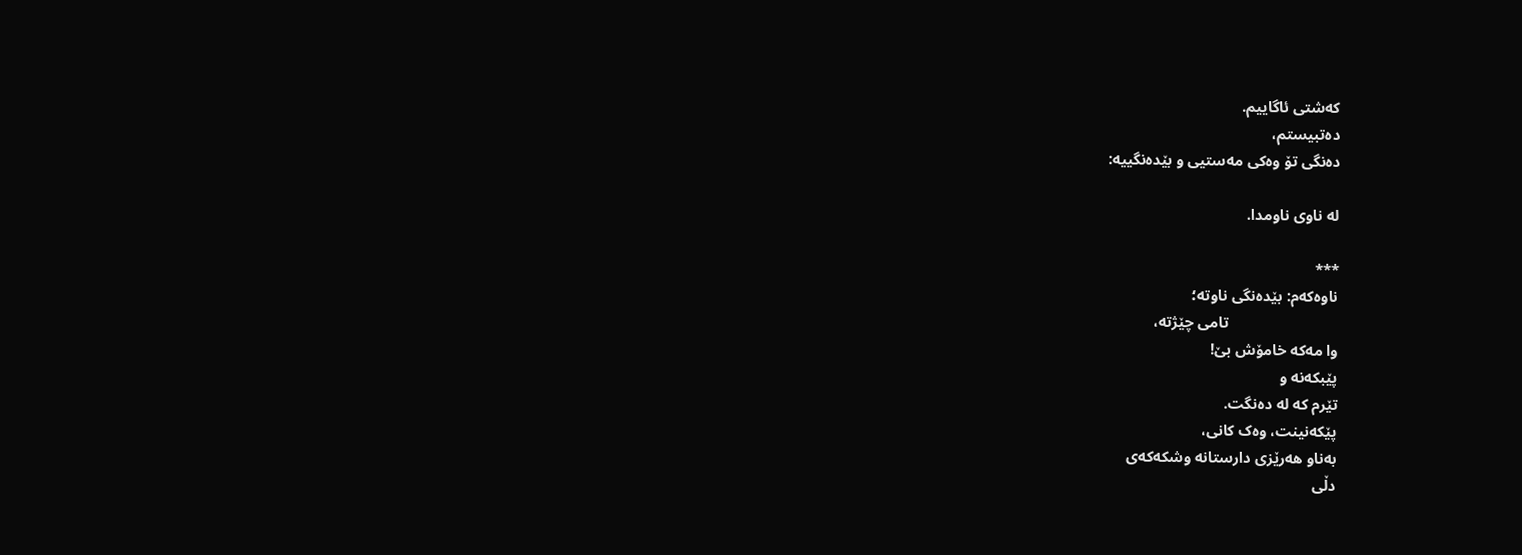که‌شتی ئاگاییم.
ده‌تبیستم،
ده‌نگی تۆ وه‌کی مه‌ستیی و بێده‌نگییه:

له‌ ناوی ناومدا.

***
ناوه‌که‌م: بێده‌نگی ناوته‌؛
                            تامی چێژته‌،
وا مه‌که‌ خامۆش بێ!
پێبکه‌نه‌ و
تێرم که‌ له‌ ده‌نگت.
پێکه‌نینت، وه‌ک کانی،
به‌ناو هه‌رێزی دارستانه‌ وشکه‌که‌ی
دڵی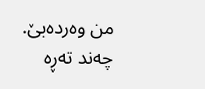من وه‌رده‌بێ.
چه‌ند ته‌ڕه‌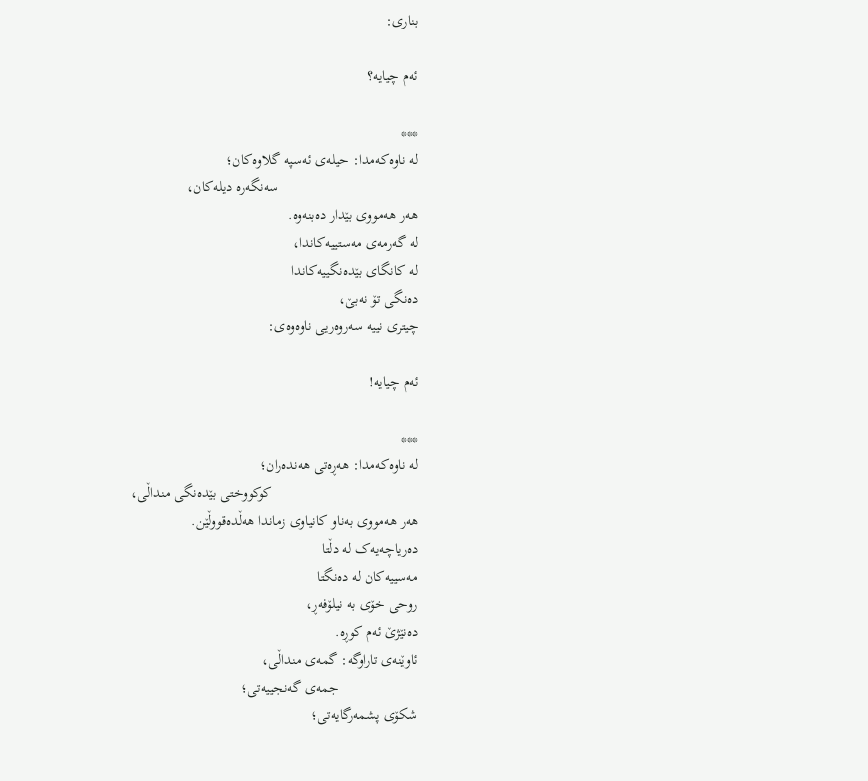بناری:

ئه‌م چیایه‌؟

***
له‌ ناوه‌که‌مدا: حیله‌ی ئه‌سپه‌ گلاوه‌کان؛
                                     سه‌نگه‌ره‌ دیله‌کان،
هه‌ر هه‌مووی بێدار ده‌بنه‌وه.
له‌ گه‌رمه‌ی مه‌ستییه‌کاندا،
له‌ کانگای بێده‌نگییه‌کاندا
ده‌نگی تۆ نه‌بێ،
چیتری نییه‌ سه‌روه‌ریی ناوه‌وه‌ی:

ئه‌م چیایه!

***
له‌ ناوه‌که‌مدا: هه‌ڕه‌تی هه‌نده‌ران؛
                                       کوکووختی بێده‌نگی منداڵی،
هه‌ر هه‌مووی به‌ناو کانیاوی زماندا هه‌ڵده‌قووڵێن.
ده‌ریاچه‌یه‌ک له‌ دڵتا
مه‌سییه‌کان له‌ ده‌نگتا
روحی خۆی به‌ نیلۆفه‌ڕ،
ده‌نێژێ ئه‌م کوڕه‌.
ئاوێنه‌ی تاراوگه‌: گمه‌ی منداڵی،
                     جمه‌ی گه‌نجییه‌تی؛
شکۆی پشمه‌رگایه‌تی؛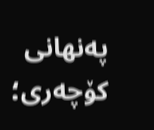په‌نهانی کۆچه‌ری؛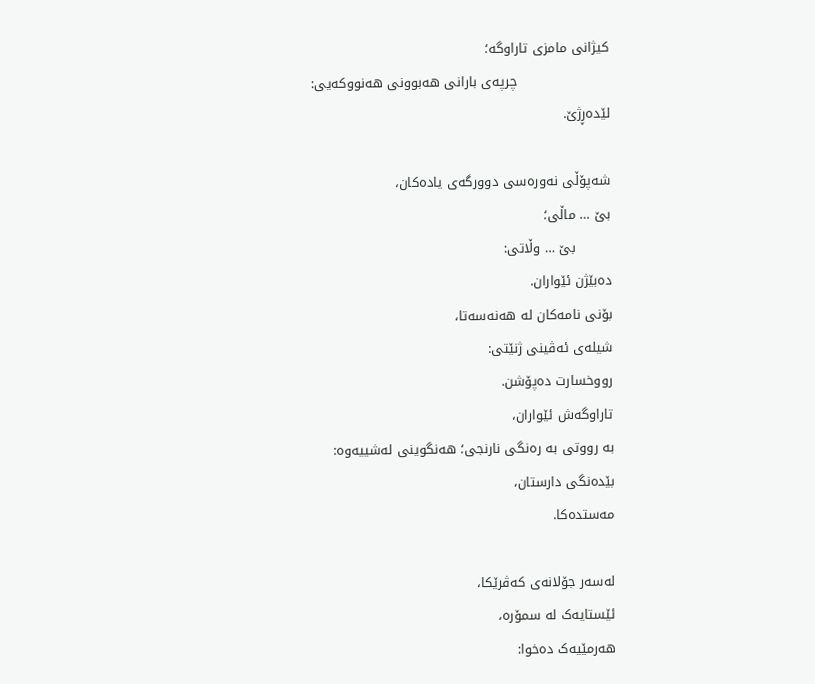کیژانی مامزی تاراوگه‌؛
                     چرپه‌ی بارانی هه‌بوونی هه‌نووکه‌یی:
لێده‌ڕژێ.

شه‌پۆڵی نه‌وره‌سی دوورگه‌ی یاده‌کان،
بێ … ماڵی؛
        بێ … وڵاتی:
ده‌بێژن ئێواران.
بۆنی نامه‌کان له‌ هه‌نه‌سه‌تا،
شیله‌ی ئه‌ڤینی ژنێتی:
رووخسارت ده‌پۆشن.
تاراوگه‌ش ئێواران،
به‌ رووتی به‌ ره‌نگی نارنجی؛ هه‌نگوینی له‌شییه‌وه‌:
بێده‌نگی دارستان،
مه‌ستده‌کا.

له‌سه‌ر‌ جۆلانه‌ی که‌ڤرێکا،
ئێستایه‌ک له‌ سمۆره‌،
هه‌رمێیه‌ک ده‌خوا: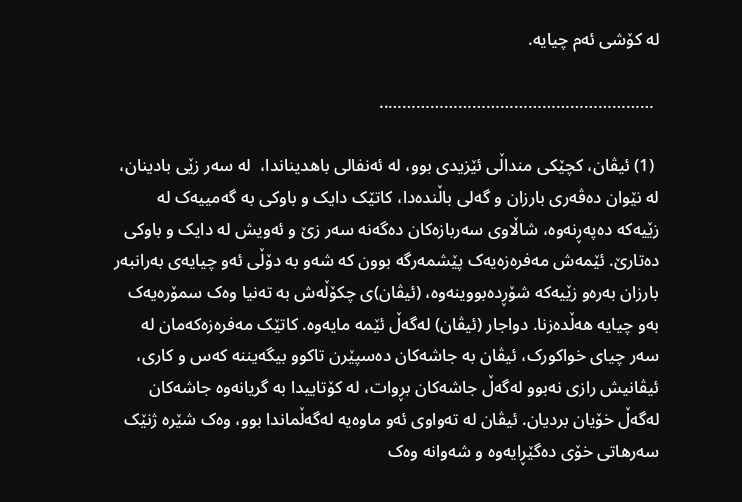له‌ کۆشی ئه‌م چیایه‌.

 …………………………………………………..

 (1) ئیڤان، کچێکی منداڵی ئێزیدی بوو، له‌ ئه‌نفالی باهدیناندا،  له‌ سه‌ر زێی بادینان، له‌ نێوان ده‌ڤه‌ری بارزان و گه‌لی باڵنده‌دا، کاتێک دایک و باوکی به‌ گه‌مییه‌ک‌ له‌ زێیه‌که‌ ده‌په‌ڕنه‌وه‌، شاڵاوی سه‌ربازه‌کان ده‌گه‌نه‌ سه‌ر زێ و ئه‌ویش له‌ دایک و باوکی ده‌تارێ. ئێمه‌ش مه‌فره‌زه‌یه‌ک پێشمه‌رگه‌ بوون که‌ شه‌و به‌ دۆڵی ئه‌و چیایه‌ی به‌رانبه‌ر بارزان به‌ره‌و زێیه‌که‌ شۆڕده‌بووینه‌وه‌، (ئیڤان)ی چکۆڵه‌ش به‌ ته‌نیا وه‌ک سمۆره‌یه‌ک به‌و چیایه‌ هه‌ڵده‌زنا. دواجار (ئیڤان) له‌گه‌ڵ ئێمه‌ مایه‌وه‌. کاتێک مه‌فره‌زه‌که‌مان له سه‌ر چیای خواکورک، ئیڤان به‌ جاشه‌کان ده‌سپێرن تاکوو بیگه‌یننه‌ که‌س و کاری، ئیڤانیش رازی نه‌بوو له‌گه‌ڵ جاشه‌کان بڕوات، له‌ کۆتاییدا به‌ گریانه‌وه‌ جاشه‌کان له‌گه‌ڵ خۆیان بردیان. ئیڤان له‌ ته‌واوی ئه‌و ماوه‌یه‌ له‌گه‌ڵماندا بوو، وه‌ک شێره‌ ژنێک سه‌رهاتی خۆی ده‌گێڕایه‌وه‌ و شه‌وانه‌ وه‌ک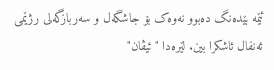ئێمه‌ بێده‌نگ ده‌بوو نه‌وه‌ک بۆ جاشگه‌ل و سه‌ربازگه‌لی رژێمی ئه‌نفال ئاشکرا بین. لێره‌دا "ئیڤان"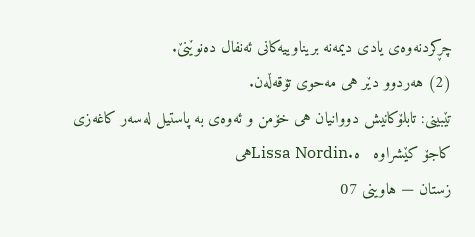چڕکردنه‌وه‌ی یادی دیمه‌نه‌ بریناوییه‌کانی ئه‌نفال ده‌نوێنێ.
(2) هه‌ردوو دێر هی مه‌حوی تۆقه‌ڵه‌ن.
تێبینی: تابلۆکانیش دووانیان هی خۆمن و ئه‌وه‌ی به‌ پاستیل له‌سه‌ر کاغه‌زی کاجۆ کێشراوه ‌  ه‌.Lissa Nordinهی
زستان — هاوینی 07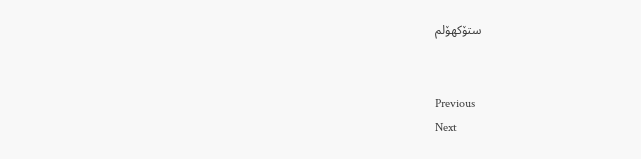ستۆکهۆلم


Previous
Next